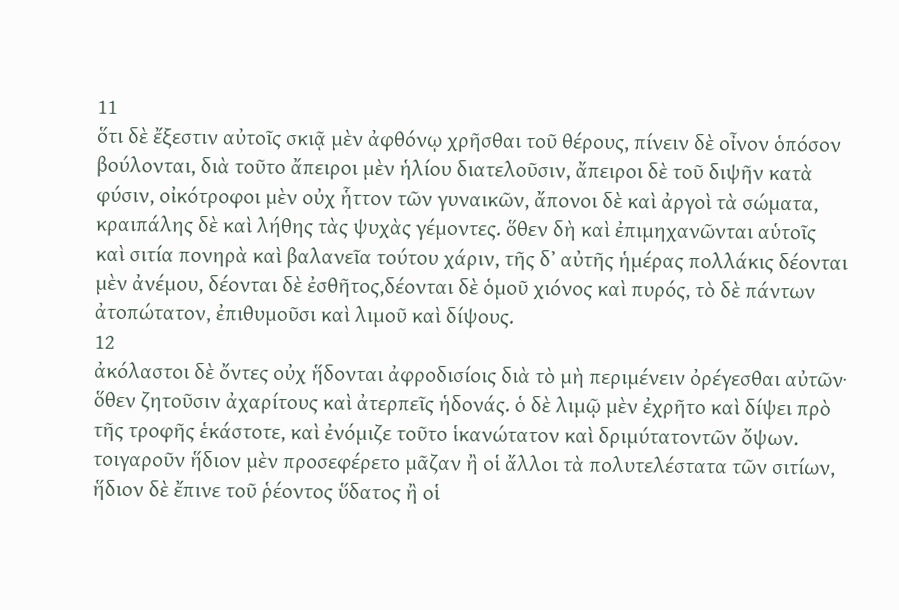11
ὅτι δὲ ἔξεστιν αὐτοῖς σκιᾷ μὲν ἀφθόνῳ χρῆσθαι τοῦ θέρους, πίνειν δὲ οἶνον ὁπόσον βούλονται, διὰ τοῦτο ἄπειροι μὲν ἡλίου διατελοῦσιν, ἄπειροι δὲ τοῦ διψῆν κατὰ φύσιν, οἰκότροφοι μὲν οὐχ ἧττον τῶν γυναικῶν, ἄπονοι δὲ καὶ ἀργοὶ τὰ σώματα, κραιπάλης δὲ καὶ λήθης τὰς ψυχὰς γέμοντες. ὅθεν δὴ καὶ ἐπιμηχανῶνται αὑτοῖς καὶ σιτία πονηρὰ καὶ βαλανεῖα τούτου χάριν, τῆς δʼ αὐτῆς ἡμέρας πολλάκις δέονται μὲν ἀνέμου, δέονται δὲ ἐσθῆτος,δέονται δὲ ὁμοῦ χιόνος καὶ πυρός, τὸ δὲ πάντων ἀτοπώτατον, ἐπιθυμοῦσι καὶ λιμοῦ καὶ δίψους.
12
ἀκόλαστοι δὲ ὄντες οὐχ ἥδονται ἀφροδισίοις διὰ τὸ μὴ περιμένειν ὀρέγεσθαι αὐτῶν· ὅθεν ζητοῦσιν ἀχαρίτους καὶ ἀτερπεῖς ἡδονάς. ὁ δὲ λιμῷ μὲν ἐχρῆτο καὶ δίψει πρὸ τῆς τροφῆς ἑκάστοτε, καὶ ἐνόμιζε τοῦτο ἱκανώτατον καὶ δριμύτατοντῶν ὄψων. τοιγαροῦν ἥδιον μὲν προσεφέρετο μᾶζαν ἢ οἱ ἄλλοι τὰ πολυτελέστατα τῶν σιτίων, ἥδιον δὲ ἔπινε τοῦ ῥέοντος ὕδατος ἢ οἱ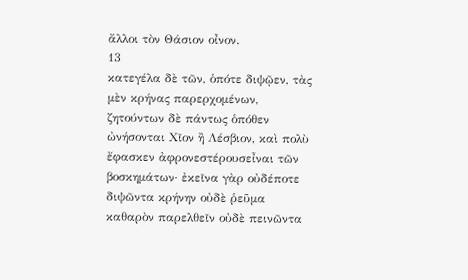ἄλλοι τὸν Θάσιον οἶνον.
13
κατεγέλα δὲ τῶν, ὁπότε διψῷεν, τὰς μὲν κρήνας παρερχομένων, ζητούντων δὲ πάντως ὁπόθεν ὠνήσονται Χῖον ἢ Λέσβιον, καὶ πολὺ ἔφασκεν ἀφρονεστέρουσεἶναι τῶν βοσκημάτων· ἐκεῖνα γὰρ οὐδέποτε διψῶντα κρήνην οὐδὲ ῥεῦμα καθαρὸν παρελθεῖν οὐδὲ πεινῶντα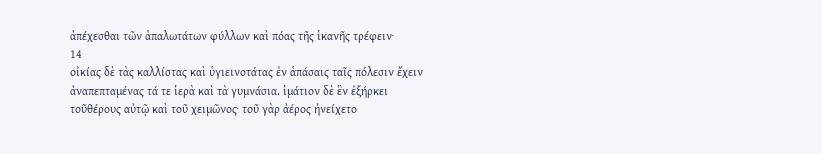ἀπέχεσθαι τῶν ἁπαλωτάτων φύλλων καὶ πόας τῆς ἱκανῆς τρέφειν·
14
οἰκίας δὲ τὰς καλλίστας καὶ ὑγιεινοτάτας ἐν ἁπάσαις ταῖς πόλεσιν ἔχειν ἀναπεπταμένας τά τε ἱερὰ καὶ τὰ γυμνάσια. ἱμάτιον δὲ ἓν ἐξήρκει τοῦθέρους αὐτῷ καὶ τοῦ χειμῶνος· τοῦ γὰρ ἀέρος ἠνείχετο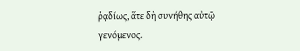ῥᾳδίως, ἅτε δὴ συνήθης αὐτῷ γενόμενος.